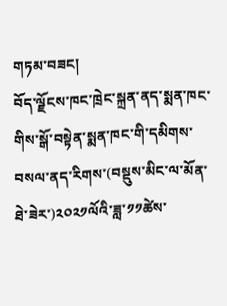གཏམ་བཟང།
བོད་ལྗོངས་ཁང་ཁྲེང་སྐྲན་ནད་སྨན་ཁང་གིས་སྒོ་བསྟེན་སྨན་ཁང་གི་དམིགས་བསལ་ནད་རིགས་(བསྡུས་མིང་ལ་མོན་ཐེ་ཟེར་)༢༠༢༡ལོའི་ཟླ་༡༡ཚེས་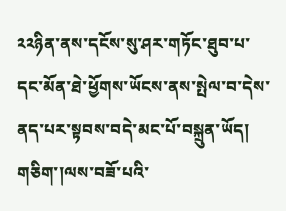༢༢ཉིན་ནས་དངོས་སུ་ཤར་གཏོང་ཐུབ་པ་དང་མོན་ཐེ་ཕྱོགས་ཡོངས་ནས་སྤེལ་བ་དེས་ནད་པར་སྟབས་བདེ་མང་པོ་བསྐྲུན་ཡོད།
གཅིག་།ལས་བཟོ་པའི་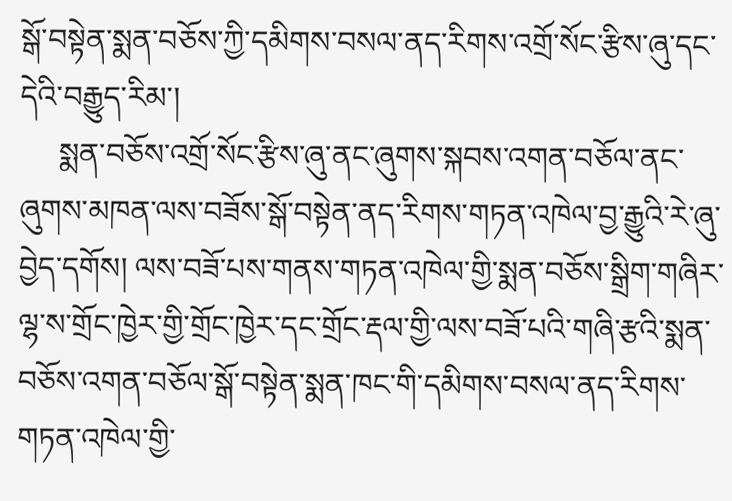སྒོ་བསྟེན་སྨན་བཅོས་ཀྱི་དམིགས་བསལ་ནད་རིགས་འགྲོ་སོང་རྩིས་ཞུ་དང་དེའི་བརྒྱུད་རིམ་།
     སྨན་བཅོས་འགྲོ་སོང་རྩིས་ཞུ་ནང་ཞུགས་སྐབས་འགན་བཅོལ་ནང་ཞུགས་མཁན་ལས་བཟོས་སྒོ་བསྟེན་ནད་རིགས་གཏན་འཁེལ་བྱ་རྒྱུའི་རེ་ཞུ་བྱེད་དགོས། ལས་བཟོ་པས་གནས་གཏན་འཁེལ་གྱི་སྨན་བཅོས་སྒྲིག་གཞིར་ལྷ་ས་གྲོང་ཁྱེར་གྱི་གྲོང་ཁྱེར་དང་གྲོང་རྡལ་གྱི་ལས་བཟོ་པའི་གཞི་རྩའི་སྨན་བཅོས་འགན་བཅོལ་སྒོ་བསྟེན་སྨན་ཁང་གི་དམིགས་བསལ་ནད་རིགས་གཏན་འཁེལ་གྱི་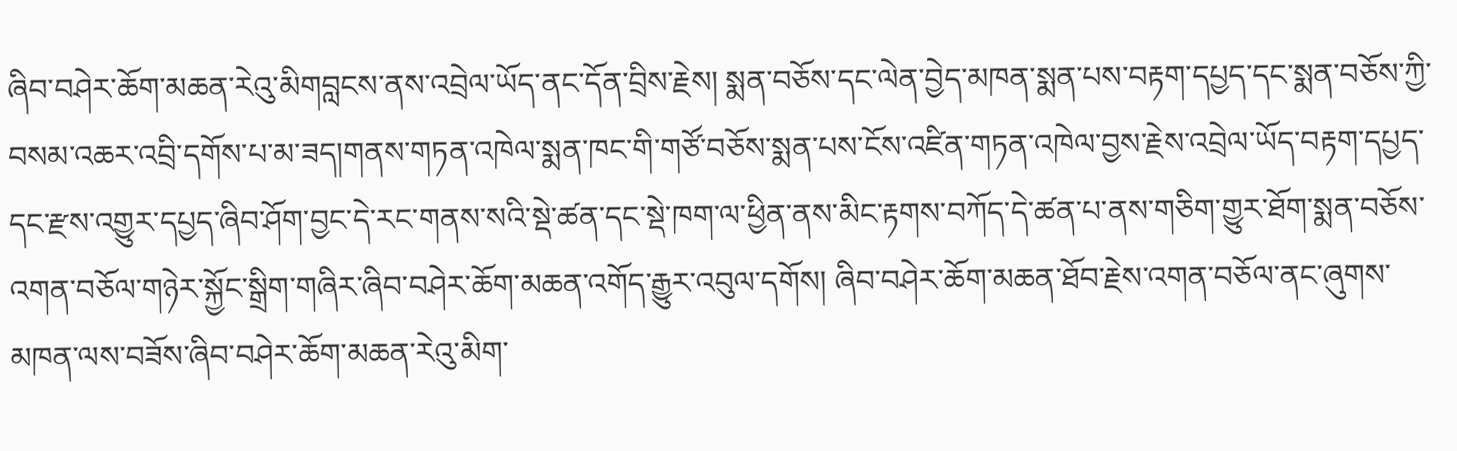ཞིབ་བཤེར་ཆོག་མཆན་རེའུ་མིགབླངས་ནས་འབྲེལ་ཡོད་ནང་དོན་བྲིས་རྗེས། སྨན་བཅོས་དང་ལེན་བྱེད་མཁན་སྨན་པས་བརྟག་དཔྱད་དང་སྨན་བཅོས་ཀྱི་བསམ་འཆར་འབྲི་དགོས་པ་མ་ཟད།གནས་གཏན་འཁེལ་སྨན་ཁང་གི་གཙོ་བཅོས་སྨན་པས་ངོས་འཛིན་གཏན་འཁེལ་བྱས་རྗེས་འབྲེལ་ཡོད་བརྟག་དཔྱད་དང་རྫས་འགྱུར་དཔྱད་ཞིབ་ཤོག་བྱང་དེ་རང་གནས་སའི་སྡེ་ཚན་དང་སྡེ་ཁག་ལ་ཕྱིན་ནས་མིང་རྟགས་བཀོད་དེ་ཚན་པ་ནས་གཅིག་གྱུར་ཐོག་སྨན་བཅོས་འགན་བཅོལ་གཉེར་སྐྱོང་སྒྲིག་གཞིར་ཞིབ་བཤེར་ཆོག་མཆན་འགོད་རྒྱུར་འབུལ་དགོས། ཞིབ་བཤེར་ཆོག་མཆན་ཐོབ་རྗེས་འགན་བཅོལ་ནང་ཞུགས་མཁན་ལས་བཟོས་ཞིབ་བཤེར་ཆོག་མཆན་རེའུ་མིག་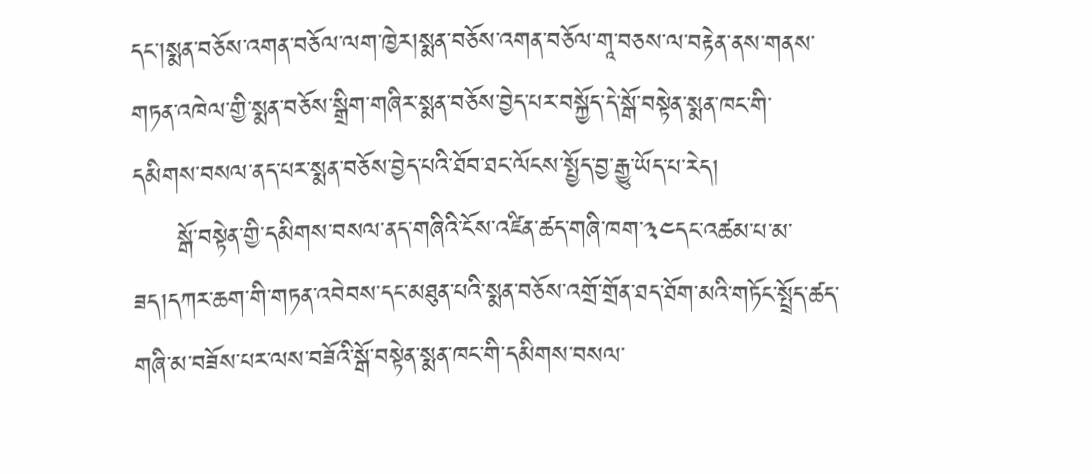དང་།སྨན་བཅོས་འགན་བཅོལ་ལག་ཁྱེར།སྨན་བཅོས་འགན་བཅོལ་གཱ་བཅས་ལ་བརྟེན་ནས་གནས་གཏན་འཁེལ་གྱི་སྨན་བཅོས་སྒྲིག་གཞིར་སྨན་བཅོས་བྱེད་པར་བསྐྱོད་དེ་སྒོ་བསྟེན་སྨན་ཁང་གི་དམིགས་བསལ་ནད་པར་སྨན་བཅོས་བྱེད་པའི་ཐོབ་ཐང་ལོངས་སྤྱོད་བྱ་རྒྱུ་ཡོད་པ་རེད།
     སྒོ་བསྟེན་གྱི་དམིགས་བསལ་ནད་གཞིའི་ངོས་འཛིན་ཚད་གཞི་ཁག་༣༤དང་འཚམ་པ་མ་ཟད།དཀར་ཆག་གི་གཏན་འབེབས་དང་མཐུན་པའི་སྨན་བཅོས་འགྲོ་གྲོན་ཐད་ཐོག་མའི་གཏོང་སྤྲོད་ཚད་གཞི་མ་བཟོས་པར་ལས་བཟོའི་སྒོ་བསྟེན་སྨན་ཁང་གི་དམིགས་བསལ་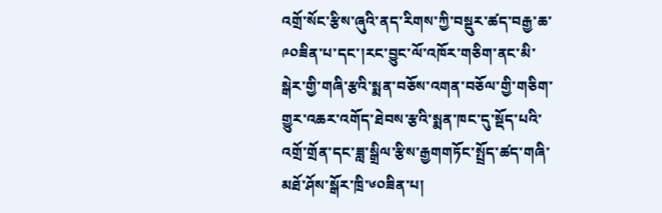འགྲོ་སོང་རྩིས་ཞུའི་ནད་རིགས་ཀྱི་བསྡུར་ཚད་བརྒྱ་ཆ་༩༠ཟིན་པ་དང་།རང་བྱུང་ལོ་འཁོར་གཅིག་ནང་མི་སྒེར་གྱི་གཞི་རྩའི་སྨན་བཅོས་འགན་བཅོལ་གྱི་གཅིག་གྱུར་འཆར་འགོད་ཐེབས་རྩའི་སྨན་ཁང་དུ་སྡོད་པའི་འགྲོ་གྲོན་དང་ཟླ་སྒྲིལ་རྩིས་རྒྱགགཏོང་སྤྲོད་ཚད་གཞི་མཐོ་ཤོས་སྒོར་ཁྲི་༦༠ཟིན་པ།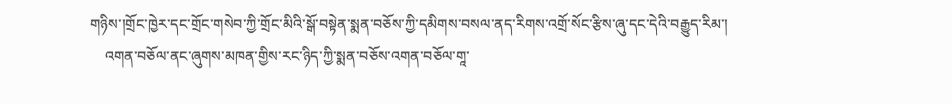གཉིས་།གྲོང་ཁྱེར་དང་གྲོང་གསེབ་ཀྱི་གྲོང་མིའི་སྒོ་བསྟེན་སྨན་བཅོས་ཀྱི་དམིགས་བསལ་ནད་རིགས་འགྲོ་སོང་རྩིས་ཞུ་དང་དེའི་བརྒྱུད་རིམ་།
    འགན་བཅོལ་ནང་ཞུགས་མཁན་གྱིས་རང་ཉིད་ཀྱི་སྨན་བཅོས་འགན་བཅོལ་གཱ་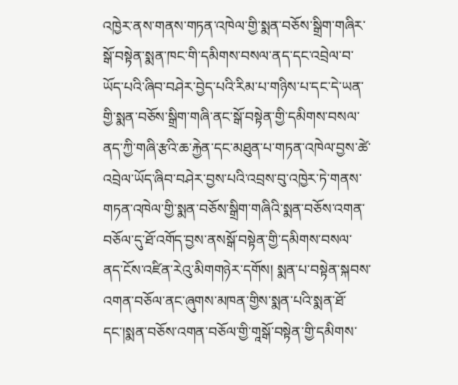འཁྱེར་ནས་གནས་གཏན་འཁེལ་གྱི་སྨན་བཅོས་སྒྲིག་གཞིར་སྒོ་བསྟེན་སྨན་ཁང་གི་དམིགས་བསལ་ནད་དང་འབྲེལ་བ་ཡོད་པའི་ཞིབ་བཤེར་བྱེད་པའི་རིམ་པ་གཉིས་པ་དང་དེ་ཡན་གྱི་སྨན་བཅོས་སྒྲིག་གཞི་ནང་སྒོ་བསྟེན་གྱི་དམིགས་བསལ་ནད་ཀྱི་གཞི་རྩའི་ཆ་རྐྱེན་དང་མཐུན་པ་གཏན་འཁེལ་བྱས་ཚེ་འབྲེལ་ཡོད་ཞིབ་བཤེར་བྱས་པའི་འབྲས་བུ་འཁྱེར་ཏེ་གནས་གཏན་འཁེལ་གྱི་སྨན་བཅོས་སྒྲིག་གཞིའི་སྨན་བཅོས་འགན་བཅོལ་དུ་ཐོ་འགོད་བྱས་ནསསྒོ་བསྟེན་གྱི་དམིགས་བསལ་ནད་ངོས་འཛིན་རེའུ་མིགགཉེར་དགོས། སྨན་པ་བསྟེན་སྐབས་འགན་བཅོལ་ནང་ཞུགས་མཁན་གྱིས་སྨན་པའི་སྨན་ཐོ་དང་།སྨན་བཅོས་འགན་བཅོལ་གྱི་གཱསྒོ་བསྟེན་གྱི་དམིགས་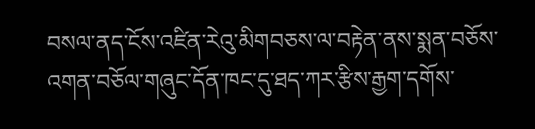བསལ་ནད་ངོས་འཛིན་རེའུ་མིགབཅས་ལ་བརྟེན་ནས་སྨན་བཅོས་འགན་བཅོལ་གཞུང་དོན་ཁང་དུ་ཐད་ཀར་རྩིས་རྒྱག་དགོས་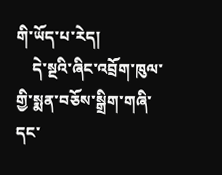གི་ཡོད་པ་རེད།
    དེ་སྔའི་ཞིང་འབྲོག་ཁུལ་གྱི་སྨན་བཅོས་སྒྲིག་གཞི་དང་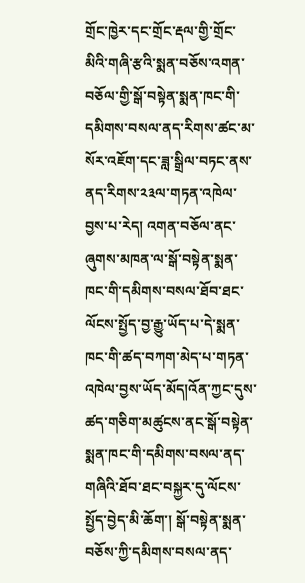གྲོང་ཁྱེར་དང་གྲོང་རྡལ་གྱི་གྲོང་མིའི་གཞི་རྩའི་སྨན་བཅོས་འགན་བཅོལ་གྱི་སྒོ་བསྟེན་སྨན་ཁང་གི་དམིགས་བསལ་ནད་རིགས་ཚང་མ་སོར་འཇོག་དང་ཟླ་སྒྲིལ་བཏང་ནས་ནད་རིགས་༢༣ལ་གཏན་འཁེལ་བྱས་པ་རེད། འགན་བཅོལ་ནང་ཞུགས་མཁན་ལ་སྒོ་བསྟེན་སྨན་ཁང་གི་དམིགས་བསལ་ཐོབ་ཐང་ལོངས་སྤྱོད་བྱ་རྒྱུ་ཡོད་པ་དེ་སྨན་ཁང་གི་ཚད་བཀག་མེད་པ་གཏན་འཁེལ་བྱས་ཡོད་མོད།འོན་ཀྱང་དུས་ཚད་གཅིག་མཚུངས་ནང་སྒོ་བསྟེན་སྨན་ཁང་གི་དམིགས་བསལ་ནད་གཞིའི་ཐོབ་ཐང་བསྐྱར་དུ་ལོངས་སྤྱོད་བྱེད་མི་ཆོག་། སྒོ་བསྟེན་སྨན་བཅོས་ཀྱི་དམིགས་བསལ་ནད་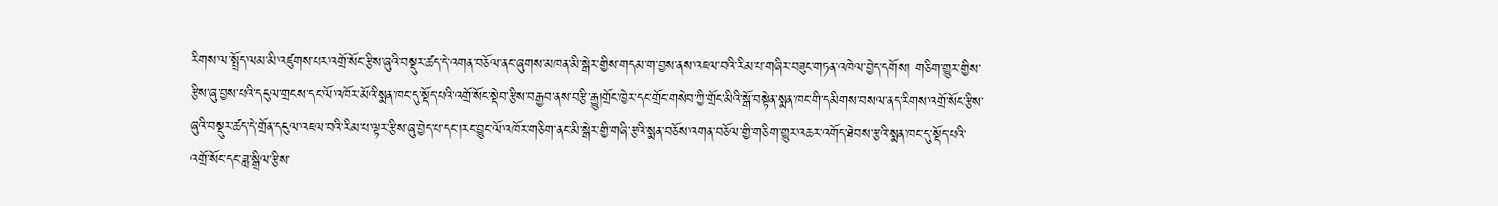རིགས་ལ་སྤྲོད་ལམ་མི་འཛུགས་པར་འགྲོ་སོང་རྩིས་ཞུའི་བསྡུར་ཚད་དེ་འགན་བཅོལ་ནང་ཞུགས་མཁན་མི་སྒེར་གྱིས་གདམ་ག་བྱས་ནས་འཇལ་བའི་རིམ་པ་གཞིར་བཟུང་གཏན་འཁེལ་བྱེད་དགོས། གཅིག་གྱུར་གྱིས་རྩིས་ཞུ་བྱས་པའི་དངུལ་གྲངས་དང་ལོ་འཁོར་མོའི་སྨན་ཁང་དུ་སྡོད་པའི་འགྲོ་སོང་སྡེབ་རྩིས་བརྒྱབ་ནས་བརྩི་རྒྱུ།གྲོང་ཁྱེར་དང་གྲོང་གསེབ་ཀྱི་གྲོང་མིའི་སྒོ་བསྟེན་སྨན་ཁང་གི་དམིགས་བསལ་ནད་རིགས་འགྲོ་སོང་རྩིས་ཞུའི་བསྡུར་ཚད་དེ་གྲོན་དངུལ་འཇལ་བའི་རིམ་པ་ལྟར་རྩིས་ཞུ་བྱེད་པ་དང་།རང་བྱུང་ལོ་འཁོར་གཅིག་ནང་མི་སྒེར་གྱི་གཞི་རྩའི་སྨན་བཅོས་འགན་བཅོལ་གྱི་གཅིག་གྱུར་འཆར་འགོད་ཐེབས་རྩའི་སྨན་ཁང་དུ་སྡོད་པའི་འགྲོ་སོང་དང་ཟླ་སྒྲིལ་རྩིས་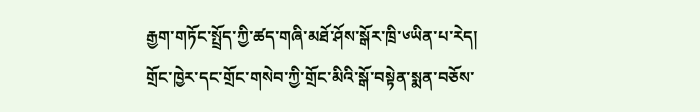རྒྱག་གཏོང་སྤྲོད་ཀྱི་ཚད་གཞི་མཐོ་ཤོས་སྒོར་ཁྲི་༦ཡིན་པ་རེད།
གྲོང་ཁྱེར་དང་གྲོང་གསེབ་ཀྱི་གྲོང་མིའི་སྒོ་བསྟེན་སྨན་བཅོས་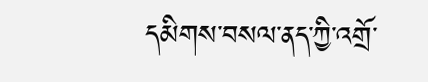དམིགས་བསལ་ནད་ཀྱི་འགྲོ་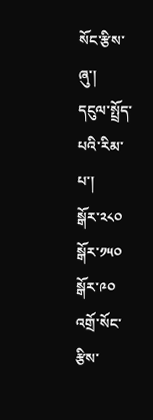སོང་རྩིས་ཞུ་།
དངུལ་སྤྲོད་པའི་རིམ་པ་།
སྒོར་༢༨༠
སྒོར་༡༥༠
སྒོར་༩༠
འགྲོ་སོང་རྩིས་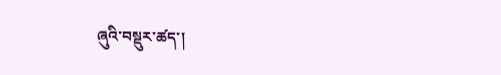ཞུའི་བསྡུར་ཚད་།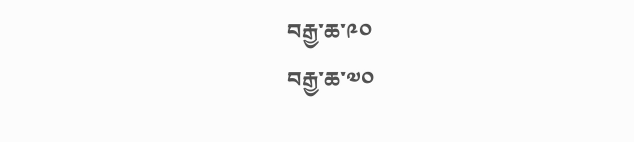བརྒྱ་ཆ་༩༠
བརྒྱ་ཆ་༧༠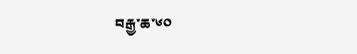བརྒྱ་ཆ་༦༠